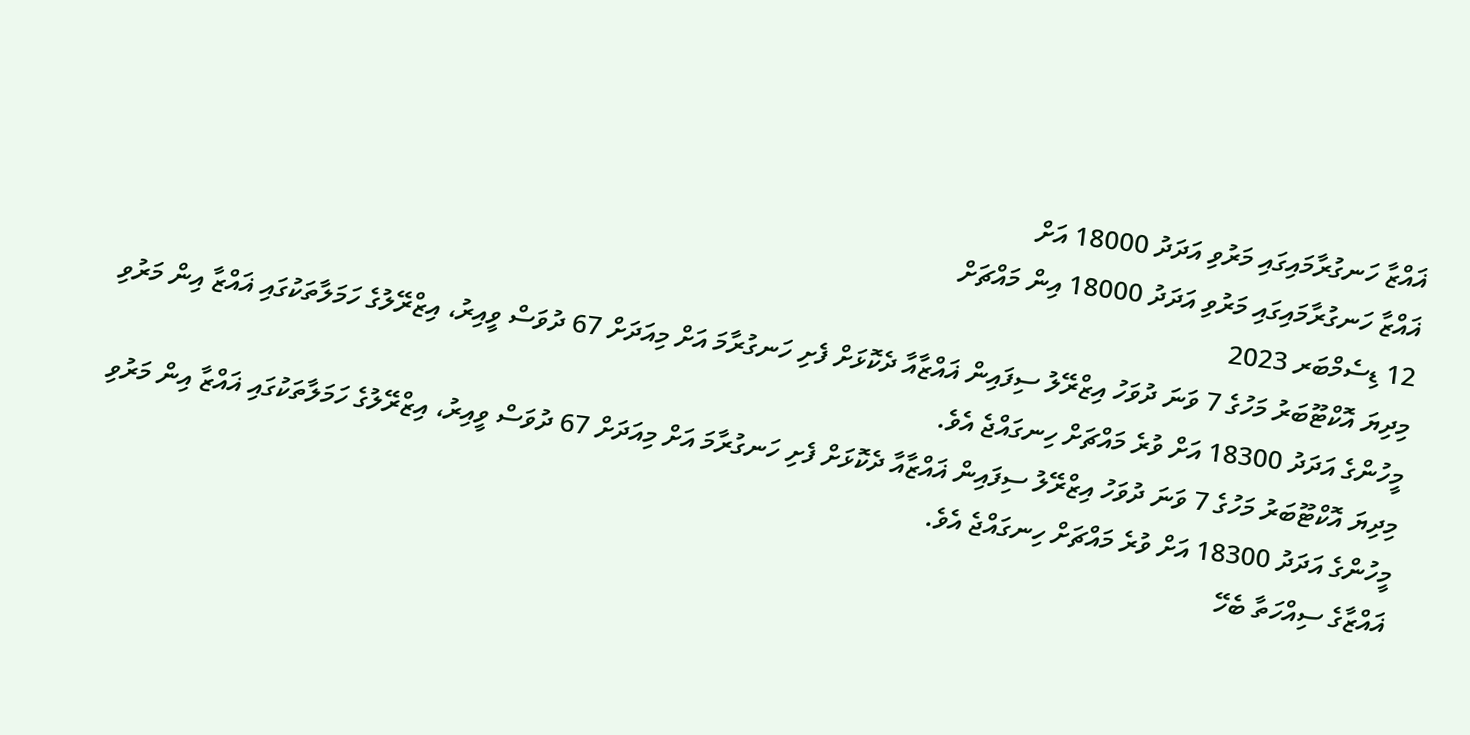ޣައްޒާ ހަނގުރާމައިގައި މަރުވި އަދަދު 18000 އަށް
ޣައްޒާ ހަނގުރާމައިގައި މަރުވި އަދަދު 18000 އިން މައްޗަށް
12 ޑިސެމްބަރ 2023
މިދިޔަ އޮކްޓޫބަރު މަހުގެ 7 ވަނަ ދުވަހު އިޒްރޭލު ސިފައިން ޣައްޒާއާ ދެކޮޅަށް ފެށި ހަނގުރާމަ އަށް މިއަދަށް 67 ދުވަސް ވީއިރު، އިޒްރޭލުގެ ހަމަލާތަކުގައި ޣައްޒާ އިން މަރުވި މީހުންގެ އަދަދު 18300 އަށް ވުރެ މައްޗަށް ހިނގައްޖެ އެވެ.
މިދިޔަ އޮކްޓޫބަރު މަހުގެ 7 ވަނަ ދުވަހު އިޒްރޭލު ސިފައިން ޣައްޒާއާ ދެކޮޅަށް ފެށި ހަނގުރާމަ އަށް މިއަދަށް 67 ދުވަސް ވީއިރު، އިޒްރޭލުގެ ހަމަލާތަކުގައި ޣައްޒާ އިން މަރުވި މީހުންގެ އަދަދު 18300 އަށް ވުރެ މައްޗަށް ހިނގައްޖެ އެވެ.
ޣައްޒާގެ ސިއްހަތާ ބެހޭ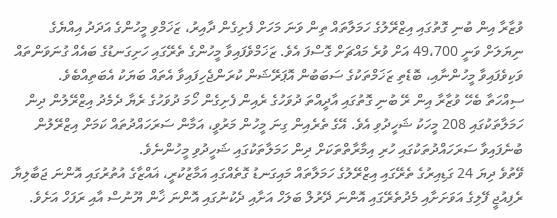ވުޒާރާ އިން ބުނި ގޮތުގައި އިޒްރޭލުގެ ހަމަލާތައް ތިން ވަނަ މަހަށް ފެށިގެން ދާއިރު، ޒަޚަމްވި މީހުންގެ އަދަދު އިއްޔެގެ ނިޔަލަށް ވަނީ 49،700 އަށް ވުރެ މައްޗަށް ގޮސްފަ އެވެ. ޒަޚަމްވެފައިވާ މީހުންގެ ތެރޭގައި ހަށިގަނޑުގެ ބައެއް ގުނަވަންތައް ވަކިވެފައިވާ މީހުންނާއި، ބޮޑެތި ޒަޚަމްތަކުގެ ސަބަބުން އޮޕަރޭޝަން ކުރަންޖެހިފައިވާ އެތައް ބަޔަކު އެބަތިއްބެވެ.
ސިއްހަތާ ބެހޭ ވުޒާރާ އިން ރޭ ބުނި ގޮތުގައި އާދީއްތަ ދުވަހުގެ ރެއިން ފެށިގެން ހޯމަ ދުވަހުގެ ރެޔާ ދެމެދު އިޒްރޭލުން ދިން ހަމަލާތަކުގައި 208 މީހަކު ޝަހީދުވި އެވެ. އޭގެ ތެރެއިން ގިނަ މީހުން މަރުވީ، އަމާން ސަރަހައްދުތައް ކަމަށް އިޒްރޭލުން ބުނެފައިވާ ސަރަހައްދުތަކުގައި ހުރި އިމާރާތްތަކަށް ދިން ހަމަލާތަކުގައި ޝަހީދުވި މީހުންނެވެ.
ވޭތުވެ ދިޔަ 24 ގަޑިއިރުގެ ތެރޭގައި އިޒްރޭލުގެ ހަމަލާތައް މައިގަނޑު ގޮތެއްގައި އަމާޒުކުރީ، ޣައްޒާގެ އުތުރުގައި އޮންނަ ޖަބާލިޔާ ރެފިއުޖީ ފޭލިގެ އަވަށަށާއި މެދުތެރޭގައި އޮންނަ ދޭރުލް ބަލަހް އަށާއި ދެކުނުގައި އޮންނަ ޚާން ޔޫނުސް އާއި ރަފަހް އަށެވެ.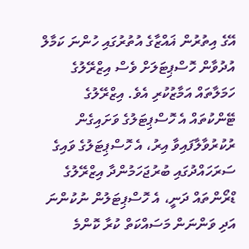އޭގެ އިތުރުން ޣައްޒާގެ އުތުރުގައި ހުންނަ ކަމާލް އުދުވާން ހޮސްޕިޓަލަށް ވެސް އިޒްރޭލުގެ ހަމަލާތައް އަމާޒުކުރި އެވެ. އިޒްރޭލުގެ ޓޭންކުތައް އެ ހޮސްޕިޓަލުގެ ވަށައިގެން ރުކުރުވާލާފައިވާ އިރު، އެ ހޮސްޕިޓަލުގެ ވައިގެ ސަރަހައްދުގައި ބުރުޖަހަމުންދާ އިޒްރޭލުގެ ޑްރޯންތައް ދަނީ، އެ ހޮސްޕިޓަލުން ނުކުންނަ އަދި ވަންނަން މަސައްކަތް ކުރާ ކޮންމެ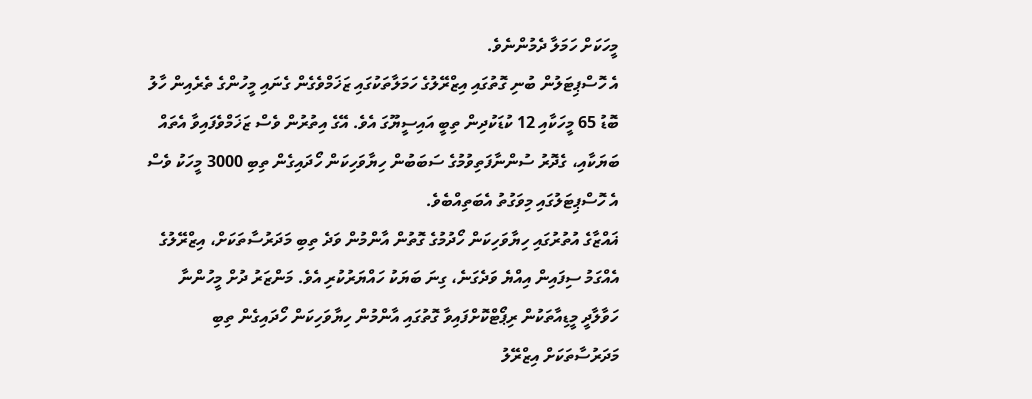މީހަކަށް ހަމަލާ ދެމުންނެވެ.
އެ ހޮސްޕިޓަލުން ބުނި ގޮތުގައި އިޒްރޭލުގެ ހަމަލާތަކުގައި ޒަޚަމްވެގެން ގެނައި މީހުންގެ ތެރެއިން ހާލު ބޮޑު 65 މީހަކާއި 12 ކުޑަކުދިން ތިބީ އައިސީޔޫގަ އެވެ. އޭގެ އިތުރުން ވެސް ޒަޚަމްވެފައިވާ އެތައް ބަޔަކާއި، ގެދޮރު ސުންނާފަތިވުމުގެ ސަބަބުން ހިޔާވަހިކަން ހޯދައިގެން ތިބި 3000 މީހަކު ވެސް އެ ހޮސްޕިޓަލުގައި މިވަގުތު އެބަތިއްބެވެ.
ޣައްޒާގެ އުތުރުގައި ހިޔާވަހިކަން ހޯދުމުގެ ގޮތުން އާންމުން ވަދެ ތިބި މަދަރުސާތަކަށް، އިޒްރޭލުގެ އެއްގަމު ސިފައިން އިއްޔެ ވަދެގަނެ، ގިނަ ބަޔަކު ހައްޔަރުކުރި އެވެ. މަންޒަރު ދުށް މީހުންނާ ހަވާލާދީ މީޑިއާތަކުން ރިޕޯޓްކޮށްފައިވާ ގޮތުގައި އާންމުން ހިޔާވަހިކަން ހޯދައިގެން ތިބި މަދަރުސާތަކަށް އިޒްރޭލު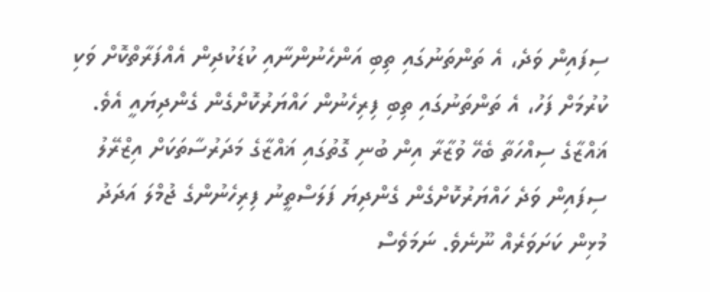ސިފައިން ވަދެ، އެ ތަންތަނުގައި ތިބި އަންހެނުންނާއި ކުޑަކުދިން އެއްފަރާތްކޮށް ވަކި ކުރުމަށް ފަހު، އެ ތަންތަނުގައި ތިބި ފިރިހެނުން ހައްޔަރުކޮށްގެން ގެންދިޔައީ އެވެ.
ޣައްޒާގެ ސިއްހަތާ ބެހޭ ވުޒާރާ އިން ބުނި ގޮތުގައި ޣައްޒާގެ މަދަރުސާތަކަށް އިޒްރޭލު ސިފައިން ވަދެ ހައްޔަރުކޮށްގެން ގެންދިޔަ ފަލަސްތީނު ފިރިހެނުންގެ ޖުމްލަ އަދަދު މުޅިން ކަށަވަރެއް ނޫނެވެ. ނަމަވެސް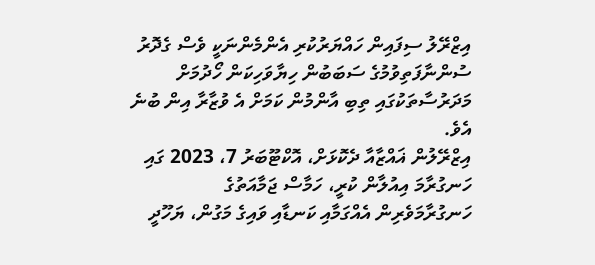އިޒްރޭލު ސިފައިން ހައްޔަރުކުރި އެންމެންނަކީ ވެސް ގެދޮރު ސުންނާފަތިވުމުގެ ސަބަބުން ހިޔާވަހިކަން ހޯދުމަށް މަދަރުސާތަކުގައި ތިބި އާންމުން ކަމަށް އެ ވުޒާރާ އިން ބުނެ އެވެ.
އިޒްރޭލުން ޣައްޒާއާ ދެކޮޅަށް، އޮކްޓޫބަރު 7، 2023 ގައި ހަނގުރާމަ އިއުލާން ކުރީ، ހަމާސް ޖަމާއަތުގެ ހަނގުރާމަވެރިން އެއްގަމާއި ކަނޑާއި ވައިގެ މަގުން، ޔަހޫދީ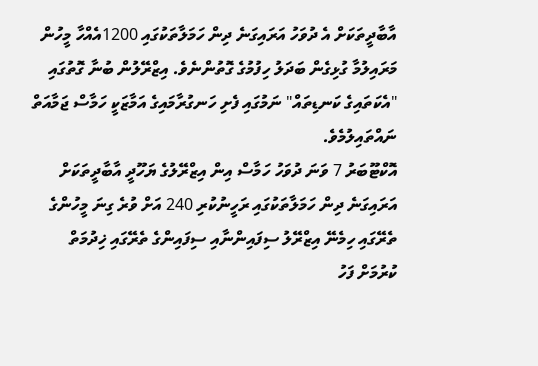އާބާދީތަކަށް އެ ދުވަހު އަރައިގަނެ ދިން ހަމަލާތަކުގައި 1200އެއްހާ މީހުން މަރައިލުމާ ގުޅިގެން ބަދަލު ހިފުމުގެ ގޮތުންނެވެ. އިޒްރޭލުން ބުނާ ގޮތުގައި "އެކަތައިގެ ކަނޑިތައް" ނަމުގައި ފެށި ހަނގުރާމައިގެ އަމާޒަކީ ހަމާސް ޖަމާއަތް ނައްތައިލުމެވެ.
އޮކްޓޫބަރު 7 ވަނަ ދުވަހު ހަމާސް އިން އިޒްރޭލުގެ ޔަހޫދީ އާބާދީތަކަށް އަރައިގަނެ ދިން ހަމަލާތަކުގައި ރަހީނުކުރި 240 އަށް ވުރެ ގިނަ މީހުންގެ ތެރޭގައި ހިމެނޭ އިޒްރޭލު ސިފައިންނާއި ސިފައިންގެ ތެރޭގައި ޚިދުމަތް ކުރުމަށް ފަހު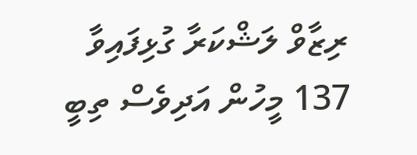ރިޒާވް ލަޝްކަރާ ގުޅިފައިވާ 137 މީހުން އަދިވެސް ތިބީ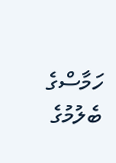ހަމާސްގެ ބެލުމުގެ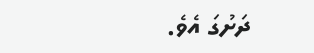ދަށުގަ އެވެ.